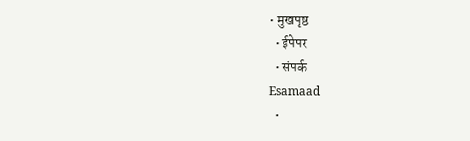• मुखपृष्ठ
  • ईपेपर
  • संपर्क
Esamaad
  •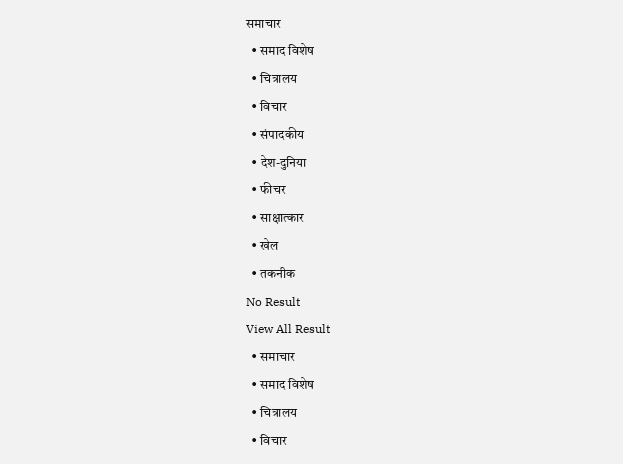समाचार
  • समाद विशेष
  • चित्रालय
  • विचार
  • संपादकीय
  • देश-दुनिया
  • फीचर
  • साक्षात्‍कार
  • खेल
  • तकनीक
No Result
View All Result
  • समाचार
  • समाद विशेष
  • चित्रालय
  • विचार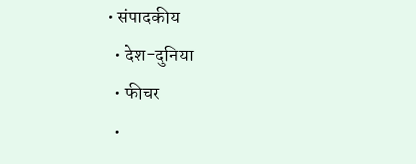• संपादकीय
  • देश-दुनिया
  • फीचर
  •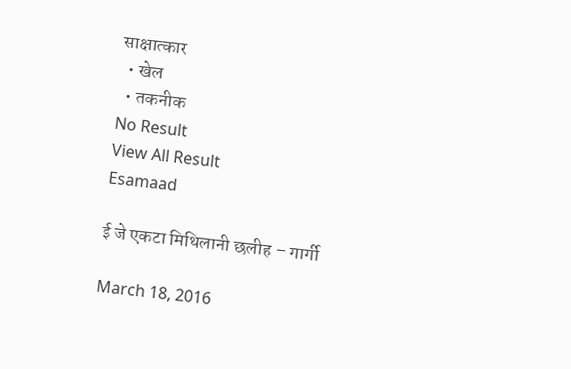साक्षात्‍कार
  • खेल
  • तकनीक
No Result
View All Result
Esamaad

ई जे एकटा मिथि‍लानी छलीह – गार्गी

March 18, 2016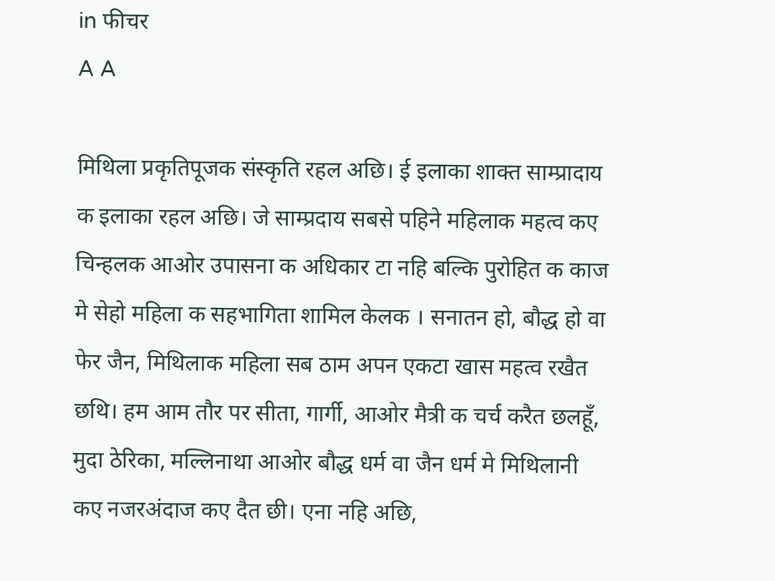in फीचर
A A

मिथि‍ला प्रकृतिपूजक संस्कृति रहल अछि। ई इलाका शाक्त साम्प्रादाय क इलाका रहल अछि। जे साम्प्रदाय सबसे पहिने महिलाक महत्व कए चिन्हलक आओर उपासना क अधिकार टा नहि बल्कि‍ पुरोहित क काज मे सेहो महिला क सहभागिता शामिल केलक । सनातन हो, बौद्ध हो वा फेर जैन, मिथि‍लाक महिला सब ठाम अपन एकटा खास महत्व रखैत छथि। हम आम तौर पर सीता, गार्गी, आओर मैत्री क चर्च करैत छलहूँ, मुदा ठेरिका, मल्लि‍नाथा आओर बौद्ध धर्म वा जैन धर्म मे मिथि‍लानी कए नजरअंदाज कए दैत छी। एना नहि अछि,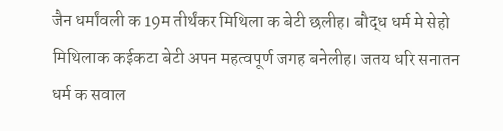जैन धर्मांवली क 19म तीर्थंकर मिथि‍ला क बेटी छलीह। बौद्ध धर्म मे सेहो मिथि‍लाक कईकटा बेटी अपन महत्वपूर्ण जगह बनेलीह। जतय धरि सनातन धर्म क सवाल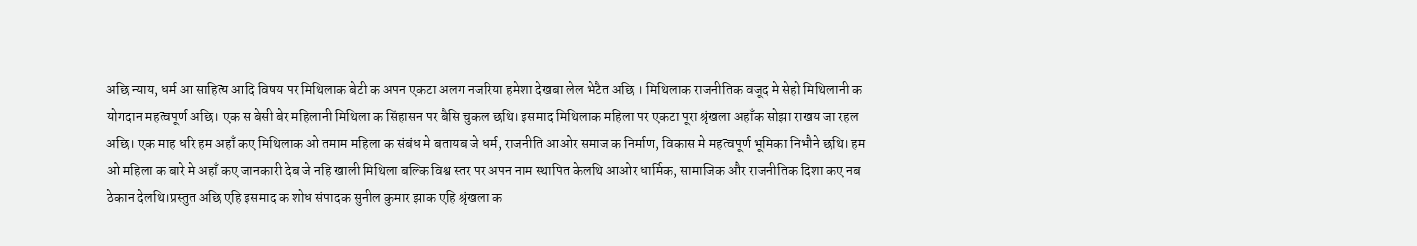अछि न्याय, धर्म आ साहित्‍य आदि विषय पर मिथि‍लाक बेटी क अपन एकटा अलग नजरिया हमेशा देखबा लेल भेटैत अछि । मिथि‍लाक राजनीतिक वजूद मे सेहो मिथि‍लानी क योगदान महत्वपूर्ण अछि। एक स बेसी बेर महिलानी मिथि‍ला क सिंहासन पर बैसि चुकल छथि। इसमाद मिथि‍लाक महिला पर एकटा पूरा श्रृंखला अहाँक सोझा राखय जा रहल अछि। एक माह धरि हम अहाँ कए मिथि‍लाक ओ तमाम महिला क संबंध मे बतायब जे धर्म, राजनीति आओर समाज क निर्माण, विकास मे महत्वपूर्ण भूमिका निभौने छथि‍। हम ओ महिला क बारे मे अहाँ कए जानकारी देब जे नहि खाली मिथि‍ला बल्कि‍ विश्व स्तर पर अपन नाम स्थापित केलथि‍ आओर धार्मिक, सामाजिक और राजनीतिक दिशा कए नब ठेकान देलथि।प्रस्तुत अछि एहि इसमाद क शोध संपादक सुनील कुमार झाक एहि श्रृंखला क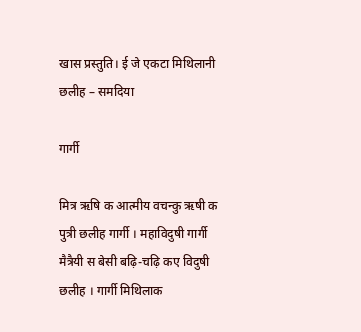खास प्रस्तुति। ई जे एकटा मिथि‍लानी छलीह – समदिया

गार्गी

मित्र ऋषि‍ क आत्मीय वचन्कु ऋषी क पुत्री छलीह गार्गी । महाविदुषी गार्गी मैत्रैयी स बेसी बढ़ि‍-चढ़ि‍ कए विदुषी छलीह । गार्गी मिथिलाक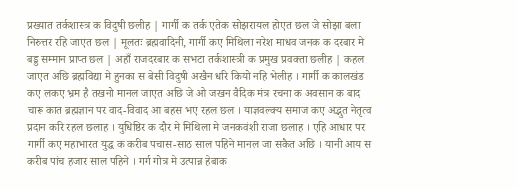प्रख्यात तर्कशास्त्र क विदुषी छलीह | गार्गी क तर्क एतेक सोझरायल होएत छल जे सोझा बला निरुत्तर रहि‍ जाएत छल | मूलतः ब्रह्मवादिनी, गार्गी कए मिथिला नरेश माधव जनक क दरबार मे बड्ड सम्मान प्राप्त छल | अहाँ राजदरबार क सभटा तर्कशास्त्री क प्रमुख प्रवक्ता छलीह | कहल जाएत अछि ब्रह्मविद्या मे हुनका स बेसी विदुषी अखैन धरि कियो नहि‍ भेलीह । गार्गी क कालखंड कए लकए भ्रम है तखनो मानल जाएत अछि जे ओ जखन वैदिक मंत्र रचना क अवसान क बाद चारू कात ब्रह्मज्ञान पर वाद-विवाद आ बहस भए रहल छल । याज्ञवल्क्य समाज कए अद्भुत नेतृत्व प्रदान करि‍ रहल छलाह । युधिष्ठिर क दौर मे मिथिला मे जनकवंशी राजा छलाह । एहि आधार पर गार्गी कए महाभारत युद्ध क करीब पचास-साठ साल पहिने मानल जा सकैत अछि । यानी आय स करीब पांच हजार साल पहि‍ने । गर्ग गोत्र मे उत्पान्न हेबाक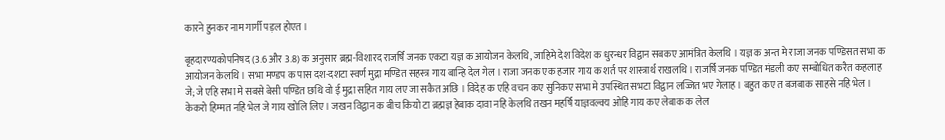कारने हुनकर नाम गार्गी पड़ल होएत ।

बृहदारण्यकोपनिषद (3.6 और 3.8) क अनुसार ब्रह्म-विशारद राजर्षि जनक एकटा यज्ञ क आयोजन केलथि‍, जाहिमे देश विदेश क धुरन्धर विद्वान सबकए आमंत्रित केलथि‍ । यज्ञ क अन्त मे राजा जनक पण्डिसत सभा क आयोजन केलथि‍ । सभा मण्डप क पास दश-दशटा स्वर्ण मुद्रा मण्डित सहस्त्र गाय बान्हि‍ देल गेल । राजा जनक एक हजार गाय क शर्त पर शास्त्रार्थ राखलथि‍ । राजर्षि‍ जनक पण्डित मंडली कए सम्बोधि‍त करैत कहलाह जे; जे एहि सभा मे सबसे बेसी पण्डित छथि‍ वो ई मुद्रा सहित गाय लए जा सकैत अछि । विदेह क एहि वचन कए सुनि‍कए सभा मे उपस्थि‍त सभटा विद्वान लज्जित भए गेलाह । बहुत कए त बजबाक साहसे नहि‍ भेल । केकरो हिम्मत नहि‍ भेल जे गाय खोलि‍ लि‍ए । जखन विद्वान क बीच कियो टा ब्रह्मज्ञ हेबाक दावा नहि‍ केलथि‍ तखन महर्षि याज्ञवल्क्य ओहि गाय कए लेबाक क लेल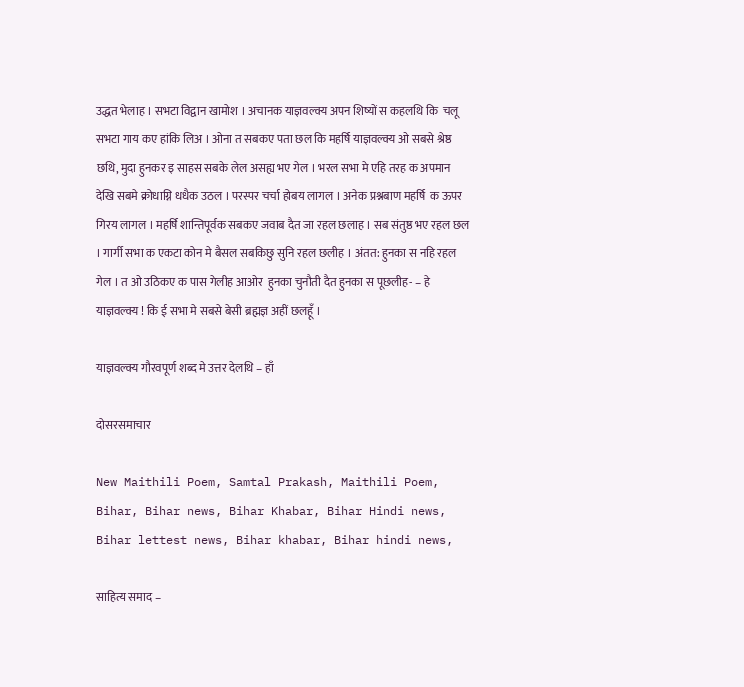उद्धत भेलाह । सभटा विद्वान खामोश । अचानक याज्ञवल्क्य अपन शिष्यों स कहलथि‍ कि  चलू सभटा गाय कए हांकि‍ लि‍अ । ओना त सबकए पता छल कि महर्षि याज्ञवल्क्य ओ सबसे श्रेष्ठ छथि‍, मुदा हुनकर इ साहस सबके लेल असह्य भए गेल । भरल सभा मे एहि तरह क अपमान देखि‍ सबमे क्रोधाग्नि‍ धधैक उठल । परस्पर चर्चा होबय लागल । अनेक प्रश्नबाण महर्षि  क ऊपर गिरय लागल । महर्षि शान्तिपूर्वक सबकए जवाब दैत जा रहल छलाह । सब संतुष्ठ भए रहल छल । गार्गी सभा क एकटा कोन मे बैसल सबकि‍छु सुनि‍ रहल छलीह । अंतत: हुनका स नहि‍ रहल गेल । त ओ उठि‍कए क पास गेलीह आओर  हुनका चुनौती दैत हुनका स पूछलीह- – हे याज्ञवल्क्य ! कि ई सभा मे सबसे बेसी ब्रह्मज्ञ अहीं छलहूँ ।

याज्ञवल्क्य गौरवपूर्ण शब्द मे उत्तर देलथि‍ – हाँ

दोसरसमाचार

New Maithili Poem, Samtal Prakash, Maithili Poem, Bihar, Bihar news, Bihar Khabar, Bihar Hindi news, Bihar lettest news, Bihar khabar, Bihar hindi news,

साहित्य समाद –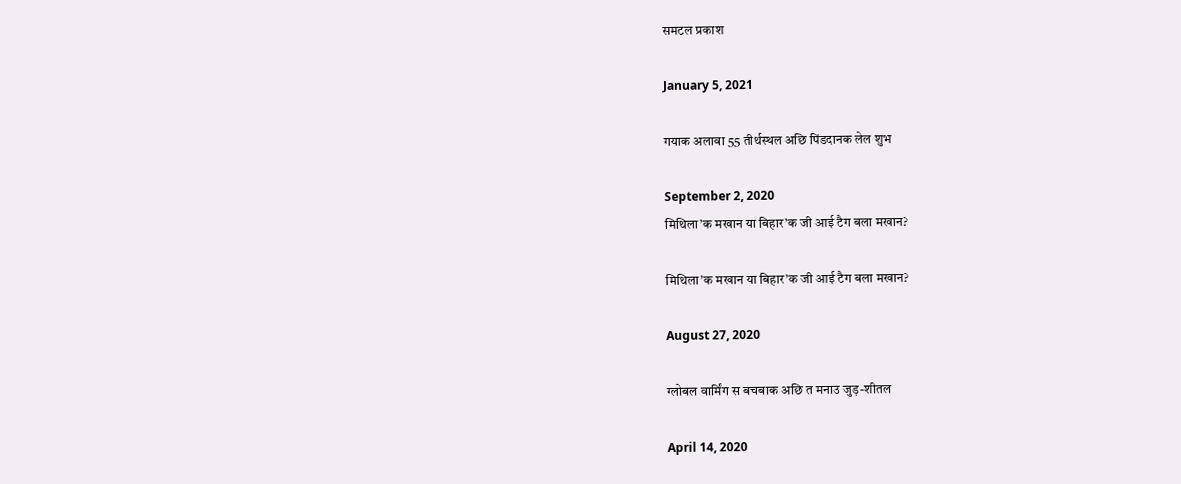समटल प्रकाश

January 5, 2021

गयाक अलावा 55 तीर्थस्थल अछि पिंडदानक लेल शुभ

September 2, 2020
मिथिला’क मखान या बिहार’क जी आई टैग बला मखान?

मिथिला’क मखान या बिहार’क जी आई टैग बला मखान?

August 27, 2020

ग्लोबल वार्मिंग स बचबाक अछि त मनाउ जुड़-शीतल

April 14, 2020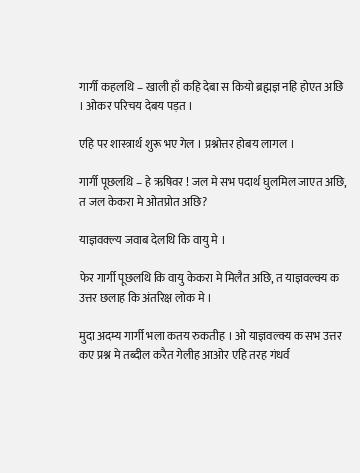गार्गी कहलथि‍ – खाली हाँ कहि‍ देबा स कियो ब्रह्मज्ञ नहि‍ होएत अछि । ओकर परिचय देबय पड़त ।

एहि पर शास्त्रार्थ शुरू भए गेल । प्रश्नोत्तर होबय लागल ।

गार्गी पूछलथि‍ – हे ऋषिवर ! जल मे सभ पदार्थ घुलमिल जाएत अछि, त जल केकरा मे ओतप्रोत अछि?

याज्ञवक्ल्य जवाब देलथि‍ कि वायु मे ।

फेर गार्गी पूछलथि‍ कि वायु केकरा मे मिलैत अछि, त याज्ञवल्क्य क उत्तर छलाह कि अंतरिक्ष लोक मे ।

मुदा अदम्य गार्गी भला कतय रुकतीह । ओ याज्ञवल्क्य क सभ उत्तर कए प्रश्न मे तब्दील करैत गेलीह आओर एहि तरह गंधर्व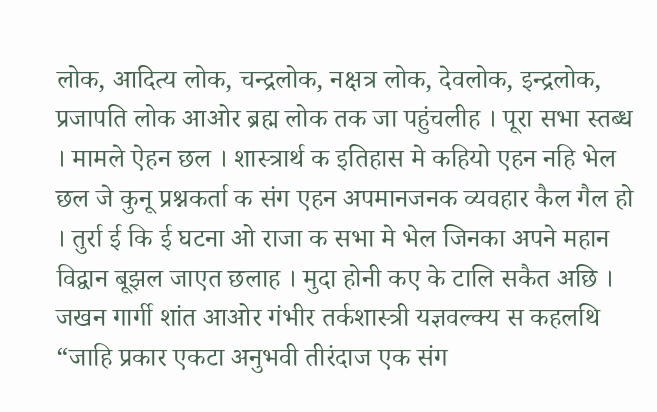लोक, आदित्य लोक, चन्द्रलोक, नक्षत्र लोक, देवलोक, इन्द्रलोक, प्रजापति लोक आओर ब्रह्म लोक तक जा पहुंचलीह । पूरा सभा स्तब्ध । मामले ऐहन छल । शास्त्रार्थ क इतिहास मे कहियो एहन नहि‍ भेल छल जे कुनू प्रश्न‍कर्ता क संग एहन अपमानजनक व्यवहार कैल गैल हो । तुर्रा ई कि ई घटना ओ राजा क सभा मे भेल जिनका अपने महान विद्वान बूझल जाएत छलाह ‍। मुदा होनी कए के टालि‍ सकैत अछि । जखन गार्गी शांत आओर गंभीर तर्कशास्त्री यज्ञवल्क्य स कहलथि‍‍ “जाहि प्रकार एकटा अनुभवी तीरंदाज एक संग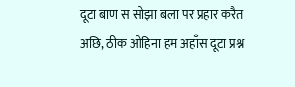दूटा बाण स सोझा बला पर प्रहार करैत अछि, ठीक ओहिना हम अहाँस दूटा प्रश्न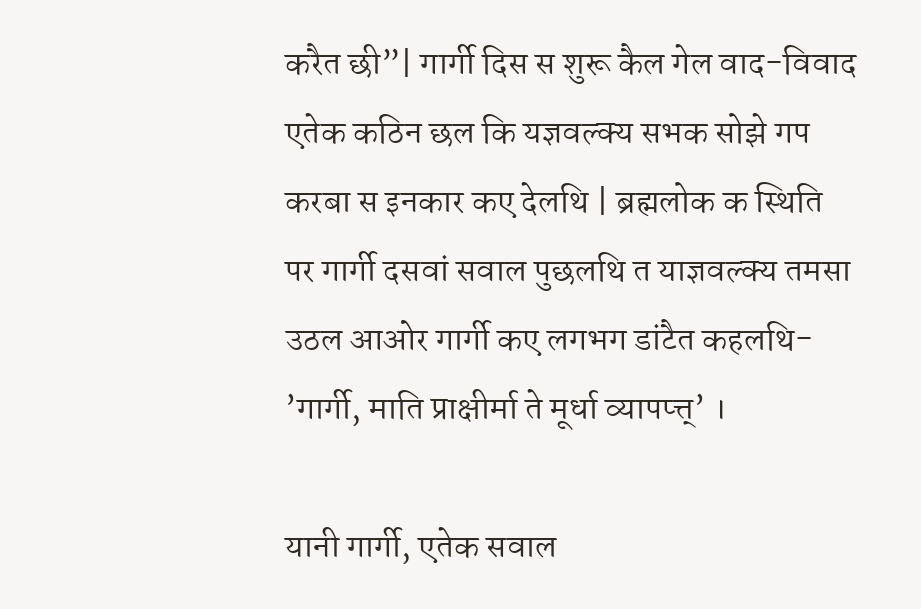करैत छी”| गार्गी दिस स शुरू कैल गेल वाद-विवाद एतेक कठिन छल कि यज्ञवल्क्य सभक सोझे गप करबा स इनकार कए देलथि‍ | ब्रह्मलोक क स्थिति पर गार्गी दसवां सवाल पुछलथि‍ त याज्ञवल्क्य तमसा उठल आओर गार्गी कए लगभग डांटैत कहलथि‍- ’गार्गी, माति प्राक्षीर्मा ते मूर्धा व्यापप्त्त्’ ।

यानी गार्गी, एतेक सवाल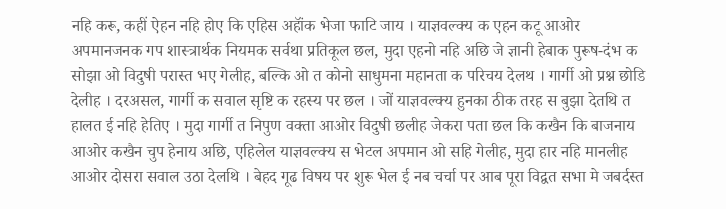नहि करू, कहीं ऐहन नहि होए कि एहिस अहॉंक भेजा फाटि‍ जाय । याज्ञवल्क्य क एहन कटू आओर अपमानजनक गप शास्त्रार्थक नियमक सर्वथा प्रतिकूल छल, मुदा एहनो नहि अछि जे ज्ञानी हेबाक पुरूष-दंभ क सोझा ओ विदुषी परास्त भए गेलीह, बल्कि ओ त कोनो साधुमना महानता क परिचय देलथ । गार्गी ओ प्रश्न छोडि‍ देलीह । दरअसल, गार्गी क सवाल सृष्टि क रहस्य पर छल । जों याज्ञवल्क्य हुनका ठीक तरह स बुझा देतथि‍ त हालत ई नहि हेतिए । मुदा गार्गी त निपुण वक्ता आओर विदुषी छलीह जेकरा पता छल कि कखैन कि बाजनाय आओर कखैन चुप हेनाय अछि, एहिलेल याज्ञवल्क्य स भेटल अपमान ओ सहि‍ गेलीह, मुदा हार नहि‍ मानलीह आओर दोसरा सवाल उठा देलथि‍ । बेहद गूढ विषय पर शुरू भेल ई नब चर्चा पर आब पूरा विद्वत सभा मे जबर्दस्त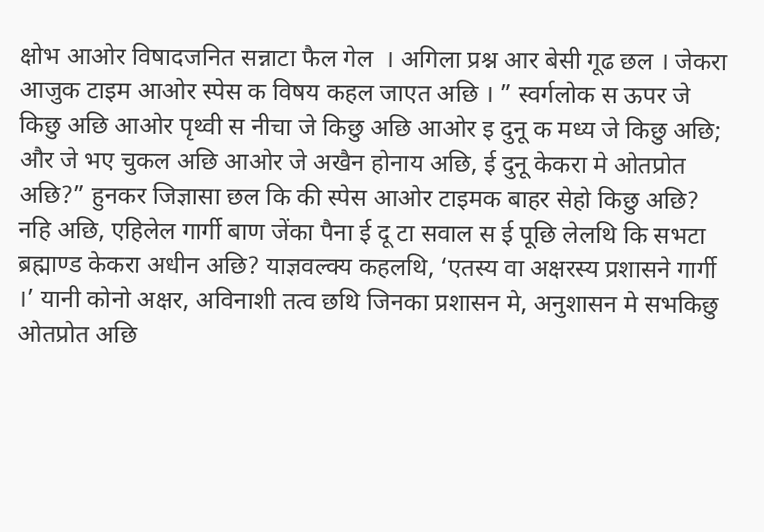क्षोभ आओर विषादजनित सन्नाटा फैल गेल  । अगि‍ला प्रश्न आर बेसी गूढ छल । जेकरा आजुक टाइम आओर स्पेस क विषय कहल जाएत अछि । ” स्वर्गलोक स ऊपर जे कि‍छु अछि आओर पृथ्वी स नीचा जे कि‍छु अछि आओर इ दुनू क मध्य जे कि‍छु अछि; और जे भए चुकल अछि आओर जे अखैन होनाय अछि, ई दुनू केकरा मे ओतप्रोत अछि?” हुनकर जिज्ञासा छल कि की स्पेस आओर टाइमक बाहर सेहो कि‍छु अछि? नहि‍ अछि, एहिलेल गार्गी बाण जेंका पैना ई दू टा सवाल स ई पूछि‍ लेलथि‍ कि‍ सभटा ब्रह्माण्ड केकरा अधीन अछि? याज्ञवल्क्य कहलथि‍, ‘एतस्य वा अक्षरस्य प्रशासने गार्गी ।’ यानी कोनो अक्षर, अविनाशी तत्व छथि‍ जिनका प्रशासन मे, अनुशासन मे सभकि‍छु ओतप्रोत अछि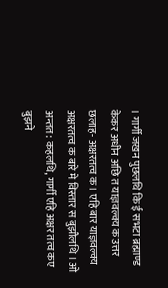। गार्गी जखन पुछलथि‍ कि ई सभटा ब्रह्माण्ड केकर अधीन अछि त याज्ञवल्क्य क उत्तर छलाह- अक्षरतत्व क । एहि बार याज्ञवल्क्य अक्षरतत्व क बारे मे विस्तार स बुझौलथि‍ । ओ अन्तत: कहलथि‍, गार्गी एहि अक्षर तत्व कए बुझने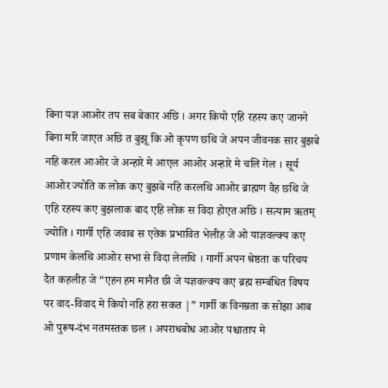बिना यज्ञ आओर तप सब बेकार अछि । अगर कियो एहि रहस्य कए जानने बिना मरि‍ जाएत अछि त बुझू कि ओ कृपण छथि‍ जे अपन जीवनक सार बुझबे नहि करल आओर जे अन्हारे मे आएल आओर अन्हारे मे चलि‍ गेल । सूर्य आओर ज्योति क लोक कए बुझबे नहि करलथि‍ आओर ब्राह्मण वैह छथि‍ जे एहि रहस्य कए बुझलाक बाद एहि लोक स विदा होएत अछि । सत्याम ऋतम् ज्योति । गार्गी एहि जवाब स एतेक प्रभावित भेलीह जे ओ याज्ञवल्क्य कए प्रणाम केलथि‍ आओर सभा से विदा लेलथि‍ । गार्गी अपन श्रेष्ठता क परिचय दैत कहलीह जे “एहन हम मानैत छी जे यज्ञवल्क्य कए ब्रह्म सम्बंधित विषय पर वाद-विवाद मे कियो नहि‍ हरा सकत |” गार्गी क विनम्रता क सोझा आब ओ पुरूष-दंभ नतमस्तक छल । अपराधबोध आओर पश्चाताप मे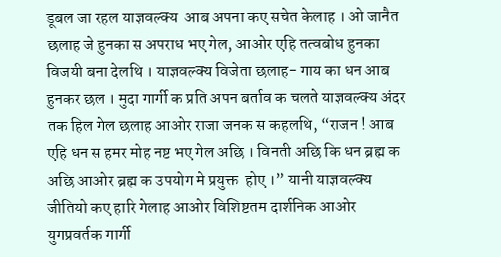डूबल जा रहल याज्ञवल्क्य  आब अपना कए सचेत केलाह । ओ जानैत छलाह जे हुनका स अपराध भए गेल, आओर एहि तत्वबोध हुनका विजयी बना देलथि‍ । याज्ञवल्क्य विजेता छलाह- गाय का धन आब हुनकर छल । मुदा गार्गी क प्रति अपन बर्ताव क चलते याज्ञवल्क्य अंदर तक हिल गेल छलाह आओर राजा जनक स कहलथि‍, “राजन ! आब एहि धन स हमर मोह नष्ट भए गेल अछि । विनती अछि कि धन ब्रह्म क अछि आओर ब्रह्म क उपयोग मे प्रयुक्त  होए ।” यानी याज्ञवल्क्य जीति‍यो कए हारि‍ गेलाह आओर विशिष्टतम दार्शनिक आओर युगप्रवर्तक गार्गी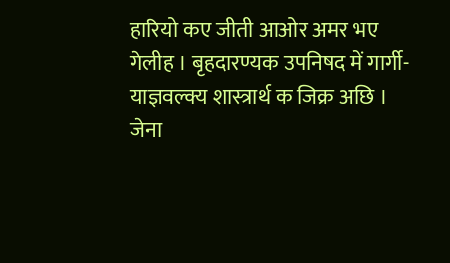हारि‍यो कए जीती आओर अमर भए गेलीह । बृहदारण्यक उपनिषद में गार्गी-याज्ञवल्क्य शास्त्रार्थ क जिक्र अछि । जेना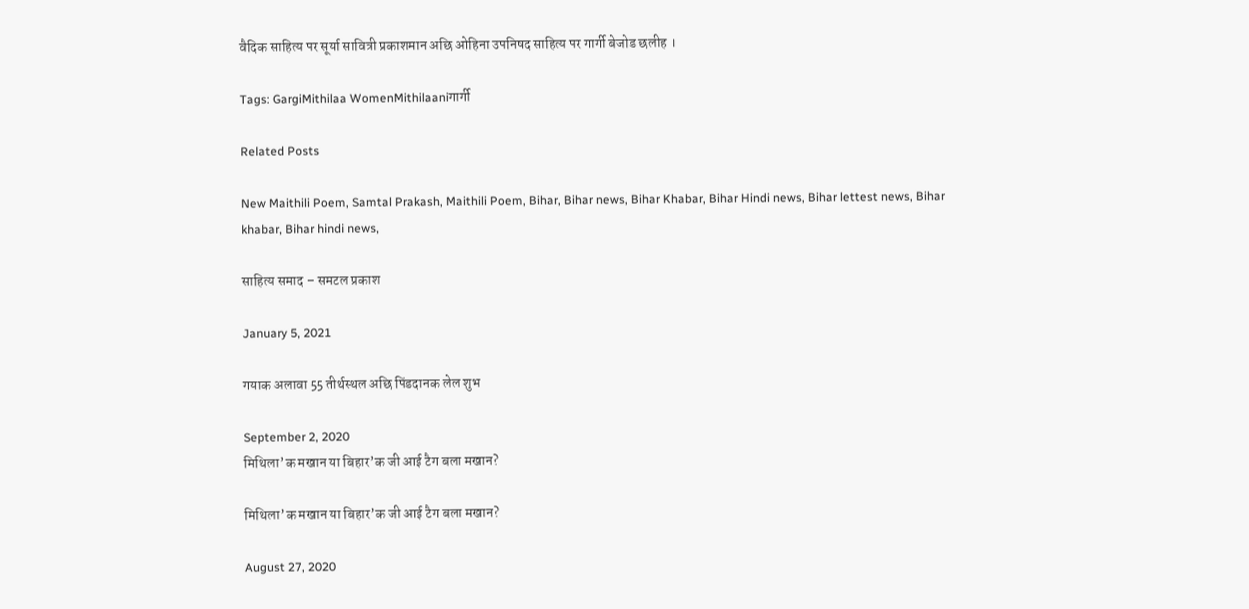वैदिक साहित्य पर सूर्या सावित्री प्रकाशमान अछि ओहिना उपनिषद साहित्य पर गार्गी बेजोड छलीह ।

Tags: GargiMithilaa WomenMithilaaniगार्गी

Related Posts

New Maithili Poem, Samtal Prakash, Maithili Poem, Bihar, Bihar news, Bihar Khabar, Bihar Hindi news, Bihar lettest news, Bihar khabar, Bihar hindi news,

साहित्य समाद – समटल प्रकाश

January 5, 2021

गयाक अलावा 55 तीर्थस्थल अछि पिंडदानक लेल शुभ

September 2, 2020
मिथिला’क मखान या बिहार’क जी आई टैग बला मखान?

मिथिला’क मखान या बिहार’क जी आई टैग बला मखान?

August 27, 2020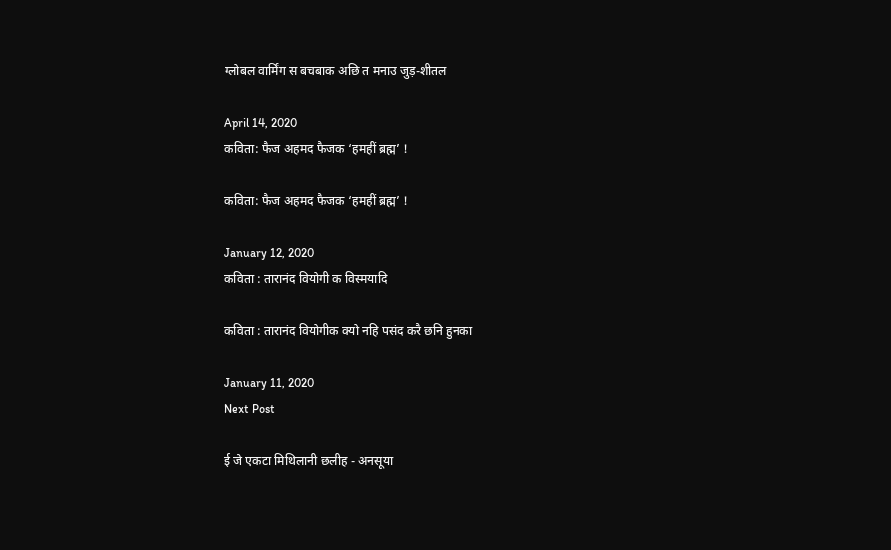ग्लोबल वार्मिंग स बचबाक अछि त मनाउ जुड़-शीतल

April 14, 2020
कविता: फैज अहमद फैजक ‘हमहीं ब्रह्म’ !

कविता: फैज अहमद फैजक ‘हमहीं ब्रह्म’ !

January 12, 2020
कविता : तारानंद वियोगी क विस्मयादि

कविता : तारानंद वियोगीक क्यो नहि पसंद करै छनि हुनका

January 11, 2020
Next Post

ई जे एकटा मिथि‍लानी छलीह - अनसूया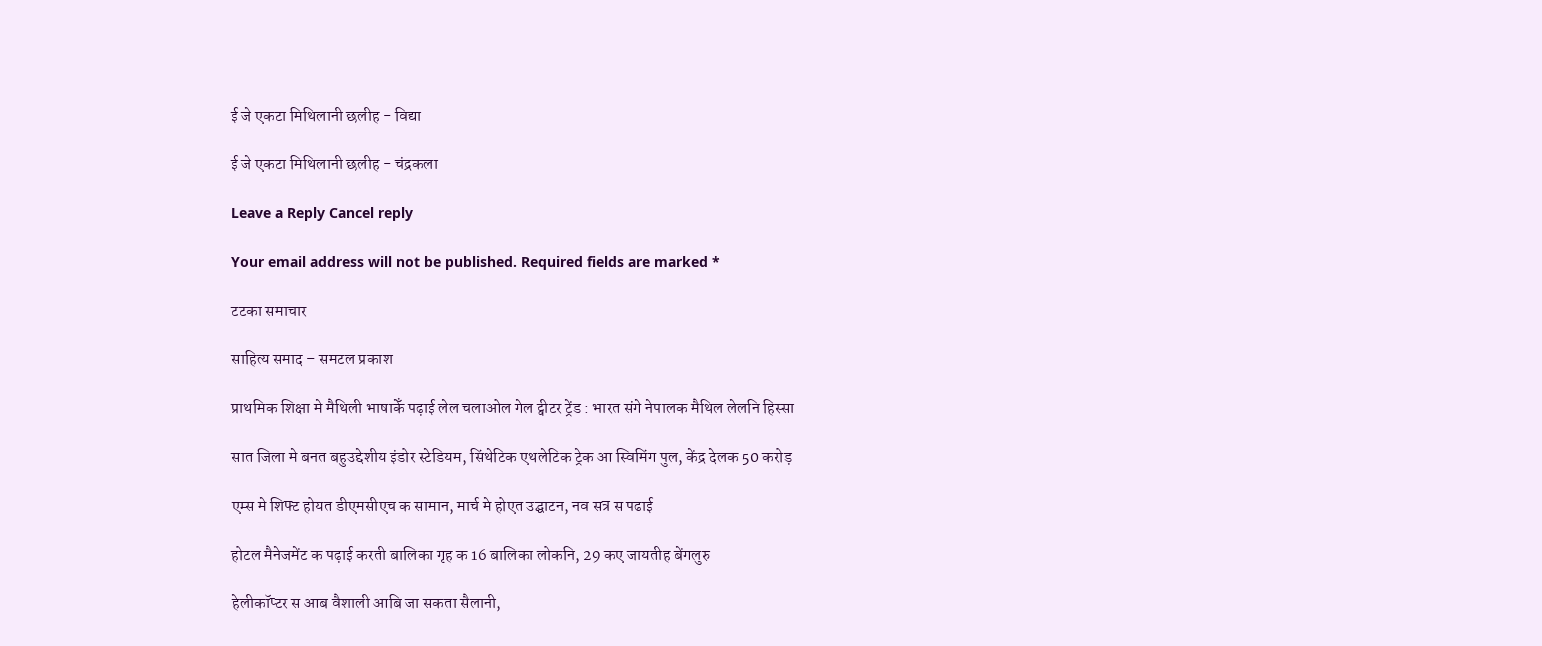ई जे एकटा मिथि‍लानी छलीह - विद्या

ई जे एकटा मिथि‍लानी छलीह - चंद्रकला

Leave a Reply Cancel reply

Your email address will not be published. Required fields are marked *

टटका समाचार

साहित्य समाद – समटल प्रकाश

प्राथमिक शि‍क्षा मे मैथि‍ली भाषाकेँ पढ़ाई लेल चलाओल गेल ट्वीटर ट्रेंड : भारत संगे नेपालक मैथिल लेलनि हिस्सा

सात जिला मे बनत बहुउद्देशीय इंडोर स्‍टेडि‍यम, सिंथेटिक एथलेटिक ट्रेक आ स्विमिंग पुल, केंद्र देलक 50 करोड़

एम्स मे शिफ्ट होयत डीएमसीएच क सामान, मार्च मे होएत उद्घाटन, नव सत्र स पढाई

होटल मैनेजमेंट क पढ़ाई करती बालिका गृह क 16 बालिका लोकनि, 29 कए जायतीह बेंगलुरु

हेलीकॉप्टर स आब वैशाली आबि जा सकता सैलानी,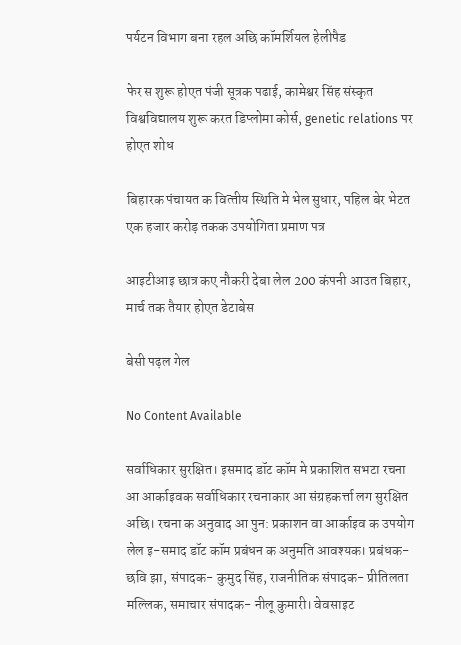पर्यटन विभाग बना रहल अछि कॉमर्शियल हेलीपैड

फेर स शुरू होएत पंजी सूत्रक पढाई, कामेश्वर सिंह संस्कृत विश्वविद्यालय शुरू करत डिप्लोमा कोर्स, genetic relations पर होएत शोध

बिहारक पंचायत क वित्‍तीय स्थिति मे भेल सुधार, पहिल बेर भेटत एक हजार करोड़ तकक उपयोगिता प्रमाण पत्र

आइटीआइ छात्र कए नौकरी देबा लेल 200 कंपनी आउत बिहार, मार्च तक तैयार होएत डेटाबेस

बेसी पढ़ल गेल

No Content Available

सर्वाधिकार सुरक्षित। इसमाद डॉट कॉम मे प्रकाशित सभटा रचना आ आर्काइवक सर्वाधिकार रचनाकार आ संग्रहकर्त्ता लग सुरक्षित अछि। रचना क अनुवाद आ पुन: प्रकाशन वा आर्काइव क उपयोग लेल इ-समाद डॉट कॉम प्रबंधन क अनुमति आवश्यक। प्रबंधक- छवि झा, संपादक- कुमुद सिंह, राजनीतिक संपादक- प्रीतिलता मल्लिक, समाचार संपादक- नीलू कुमारी। वेवसाइट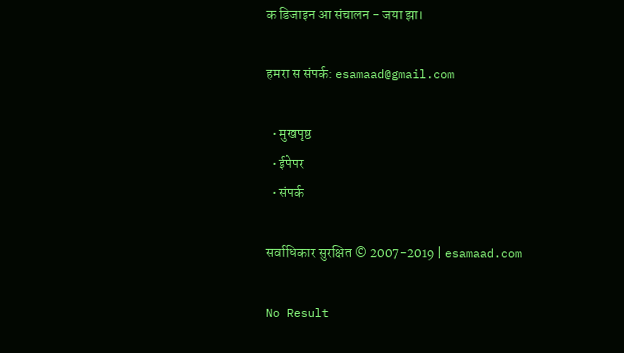क डिजाइन आ संचालन - जया झा।

हमरा स संपर्क: esamaad@gmail.com

  • मुखपृष्ठ
  • ईपेपर
  • संपर्क

सर्वाधिकार सुरक्षित © 2007-2019 | esamaad.com

No Result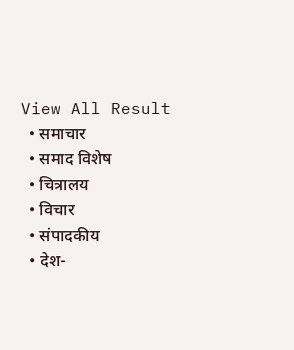View All Result
  • समाचार
  • समाद विशेष
  • चित्रालय
  • विचार
  • संपादकीय
  • देश-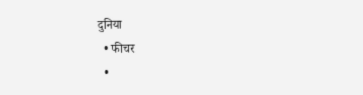दुनिया
  • फीचर
  •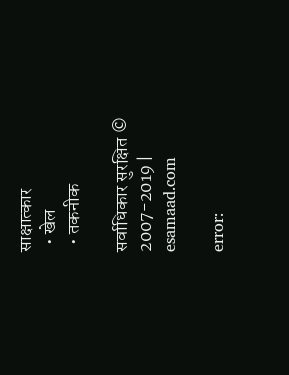साक्षात्‍कार
  • खेल
  • तकनीक

सर्वाधिकार सुरक्षित © 2007-2019 | esamaad.com

error: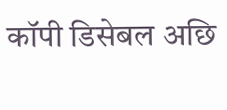कॉपी डिसेबल अछि